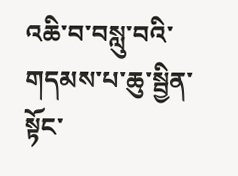འཆི་བ་བསླུ་བའི་གདམས་པ་ཆུ་སྦྱིན་སྟོང་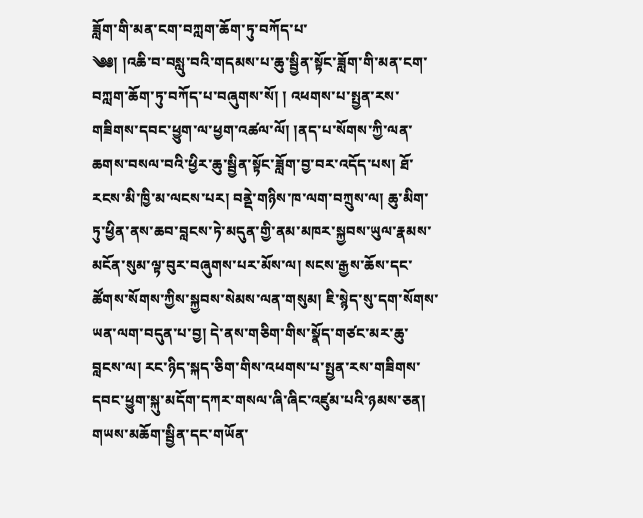ཟློག་གི་མན་ངག་བཀླག་ཆོག་ཏུ་བཀོད་པ་
༄༅། །འཆི་བ་བསླུ་བའི་གདམས་པ་ཆུ་སྦྱིན་སྟོང་ཟློག་གི་མན་ངག་བཀླག་ཆོག་ཏུ་བཀོད་པ་བཞུགས་སོ། ། འཕགས་པ་སྤྱན་རས་གཟིགས་དབང་ཕྱུག་ལ་ཕྱག་འཚལ་ལོ། །ནད་པ་སོགས་ཀྱི་ལན་ཆགས་བསལ་བའི་ཕྱིར་ཆུ་སྦྱིན་སྟོང་ཟློག་བྱ་བར་འདོད་པས། ཐོ་རངས་མི་ཁྱི་མ་ལངས་པར། བནྡེ་གཉིས་ཁ་ལག་བཀྲུས་ལ། ཆུ་མིག་ཏུ་ཕྱིན་ནས་ཆབ་བླངས་ཏེ་མདུན་གྱི་ནམ་མཁར་སྐྱབས་ཡུལ་རྣམས་མངོན་སུམ་ལྟ་བུར་བཞུགས་པར་མོས་ལ། སངས་རྒྱས་ཆོས་དང་ཚོགས་སོགས་ཀྱིས་སྐྱབས་སེམས་ལན་གསུམ། ཇི་སྙེད་སུ་དག་སོགས་ཡན་ལག་བདུན་པ་བྱ། དེ་ནས་གཅིག་གིས་སྣོད་གཙང་མར་ཆུ་བླངས་ལ། རང་ཉིད་སྐད་ཅིག་གིས་འཕགས་པ་སྤྱན་རས་གཟིགས་དབང་ཕྱུག་སྐུ་མདོག་དཀར་གསལ་ཞི་ཞིང་འཛུམ་པའི་ཉམས་ཅན། གཡས་མཆོག་སྦྱིན་དང་གཡོན་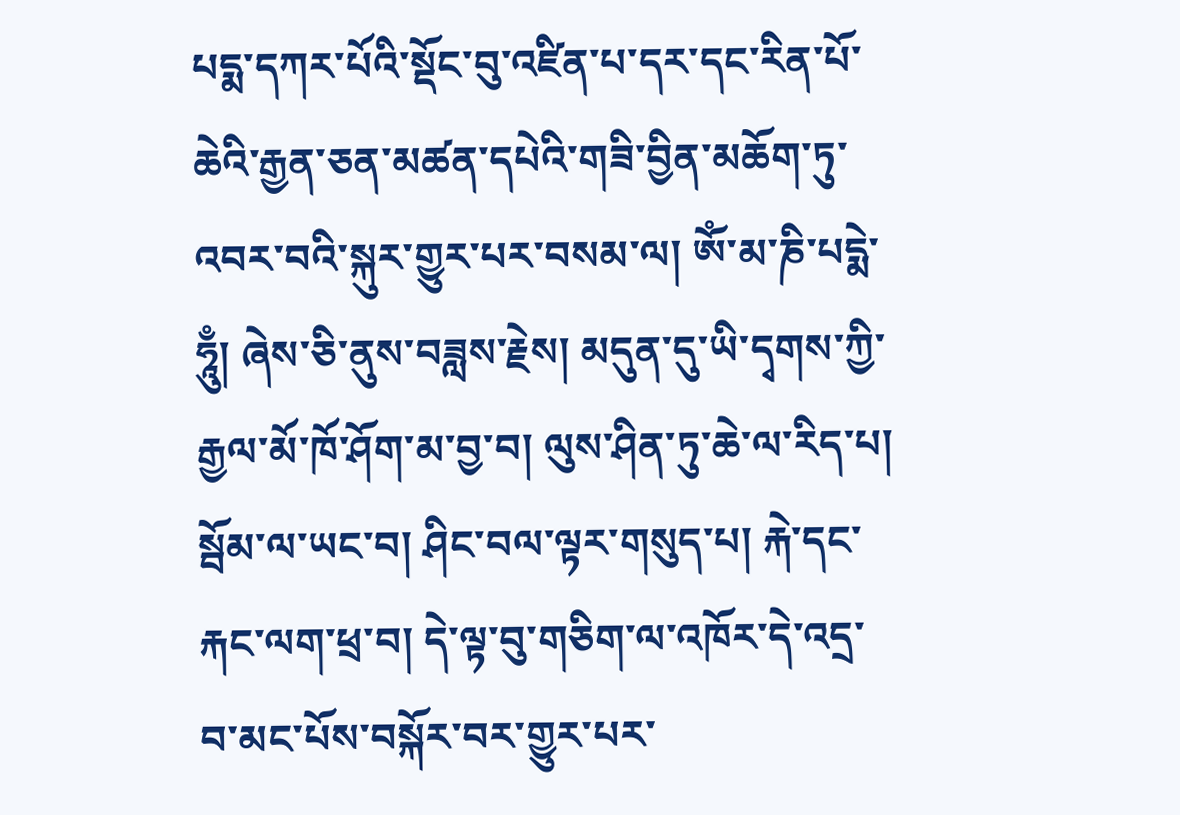པདྨ་དཀར་པོའི་སྡོང་བུ་འཛིན་པ་དར་དང་རིན་པོ་ཆེའི་རྒྱན་ཅན་མཚན་དཔེའི་གཟི་བྱིན་མཆོག་ཏུ་འབར་བའི་སྐུར་གྱུར་པར་བསམ་ལ། ཨོཾ་མ་ཎི་པདྨེ་ཧཱུྃ། ཞེས་ཅི་ནུས་བཟླས་རྗེས། མདུན་དུ་ཡི་དྭགས་ཀྱི་རྒྱལ་མོ་ཁོ་ཤོག་མ་བྱ་བ། ལུས་ཤིན་ཏུ་ཆེ་ལ་རིད་པ། སྦོམ་ལ་ཡང་བ། ཤིང་བལ་ལྟར་གསུད་པ། རྐེ་དང་རྐང་ལག་ཕྲ་བ། དེ་ལྟ་བུ་གཅིག་ལ་འཁོར་དེ་འདྲ་བ་མང་པོས་བསྐོར་བར་གྱུར་པར་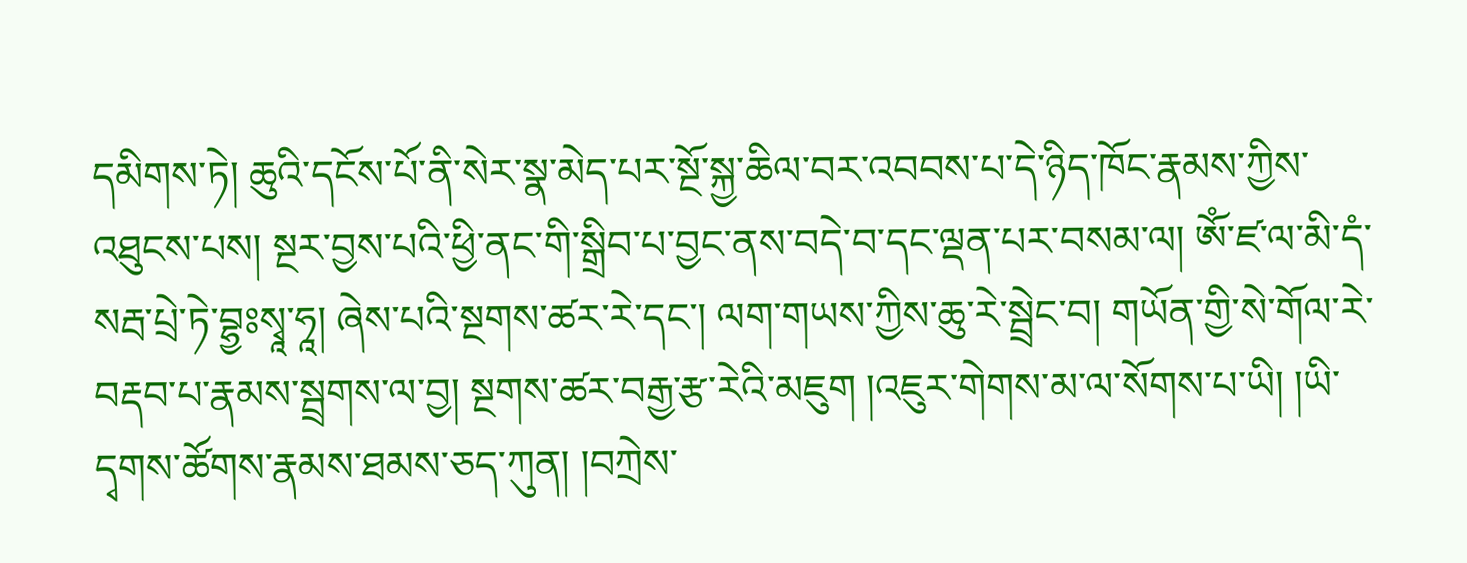དམིགས་ཏེ། ཆུའི་དངོས་པོ་ནི་སེར་སྣ་མེད་པར་སྔོ་སྐྱ་ཆིལ་བར་འབབས་པ་དེ་ཉིད་ཁོང་རྣམས་ཀྱིས་འཐུངས་པས། སྔར་བྱས་པའི་ཕྱི་ནང་གི་སྒྲིབ་པ་བྱང་ནས་བདེ་བ་དང་ལྡན་པར་བསམ་ལ། ཨོཾ་ཛ་ལ་མི་དཾ་སརྦ་པྲེ་ཏེ་བྷྱཿསྭཱ་ཧཱ། ཞེས་པའི་སྔགས་ཚར་རེ་དང་། ལག་གཡས་ཀྱིས་ཆུ་རེ་སྦྲེང་བ། གཡོན་གྱི་སེ་གོལ་རེ་བརྡབ་པ་རྣམས་སྦྲགས་ལ་བྱ། སྔགས་ཚར་བརྒྱ་རྩ་རེའི་མཇུག །འཇུར་གེགས་མ་ལ་སོགས་པ་ཡི། །ཡི་དྭགས་ཚོགས་རྣམས་ཐམས་ཅད་ཀུན། །བཀྲེས་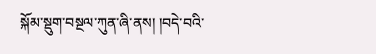སྐོམ་སྡུག་བསྔལ་ཀུན་ཞི་ནས། །བདེ་བའི་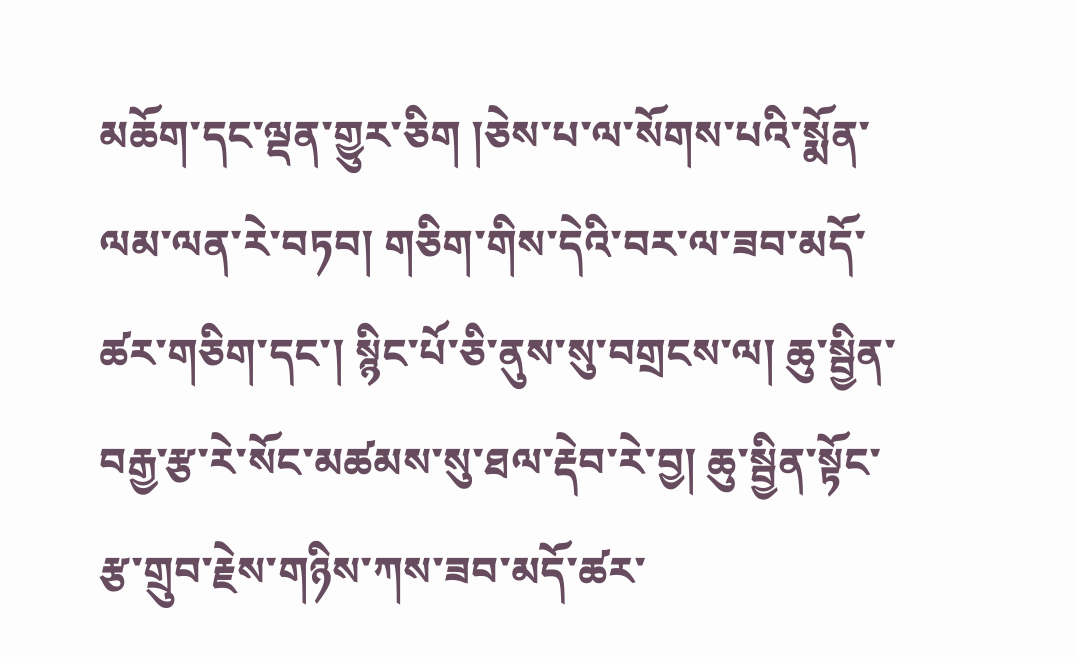མཆོག་དང་ལྡན་གྱུར་ཅིག །ཅེས་པ་ལ་སོགས་པའི་སྨོན་ལམ་ལན་རེ་བཏབ། གཅིག་གིས་དེའི་བར་ལ་ཟབ་མདོ་ཚར་གཅིག་དང་། སྙིང་པོ་ཅི་ནུས་སུ་བགྲངས་ལ། ཆུ་སྦྱིན་བརྒྱ་རྩ་རེ་སོང་མཚམས་སུ་ཐལ་རྡེབ་རེ་བྱ། ཆུ་སྦྱིན་སྟོང་རྩ་གྲུབ་རྗེས་གཉིས་ཀས་ཟབ་མདོ་ཚར་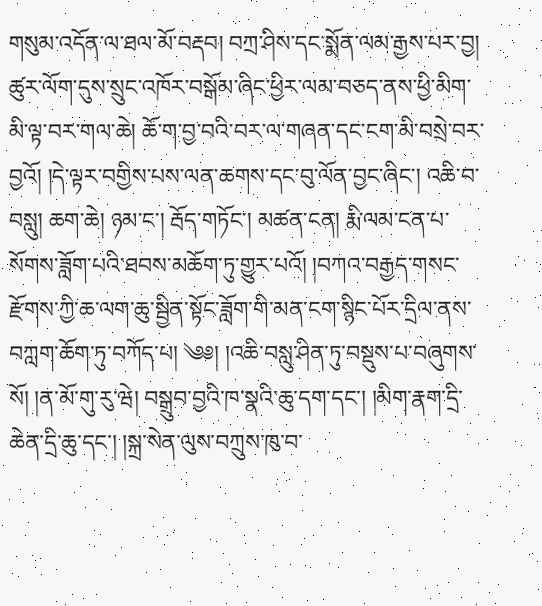གསུམ་འདོན་ལ་ཐལ་མོ་བརྡབ། བཀྲ་ཤིས་དང་སྨོན་ལམ་རྒྱས་པར་བྱ། ཚུར་ལོག་དུས་སྲུང་འཁོར་བསྒོམ་ཞིང་ཕྱིར་ལམ་བཅད་ནས་ཕྱི་མིག་མི་ལྟ་བར་གལ་ཆེ། ཆོ་ག་བྱ་བའི་བར་ལ་གཞན་དང་ངག་མི་བསྲེ་བར་བྱའོ། །དེ་ལྟར་བགྱིས་པས་ལན་ཆགས་དང་བུ་ལོན་བྱང་ཞིང་། འཆི་བ་བསླུ། ཆག་ཆེ། ཉམ་ང་། རྦོད་གཏོང་། མཚན་ངན། རྨི་ལམ་ངན་པ་སོགས་ཟློག་པའི་ཐབས་མཆོག་ཏུ་གྱུར་པའོ། །བཀའ་བརྒྱད་གསང་རྫོགས་ཀྱི་ཆ་ལག་ཆུ་སྦྱིན་སྟོང་ཟློག་གི་མན་ངག་སྙིང་པོར་དྲིལ་ནས་བཀླག་ཆོག་ཏུ་བཀོད་པ། ༄༅། །འཆི་བསླུ་ཤིན་ཏུ་བསྡུས་པ་བཞུགས་སོ། །ན་མོ་གུ་རུ་ཝེ། བསྒྲུབ་བྱའི་ཁ་སྣའི་ཆུ་དག་དང་། །མིག་རྣག་དྲི་ཆེན་དྲི་ཆུ་དང་། །སྐྲ་སེན་ལུས་བཀྲུས་ཁུ་བ་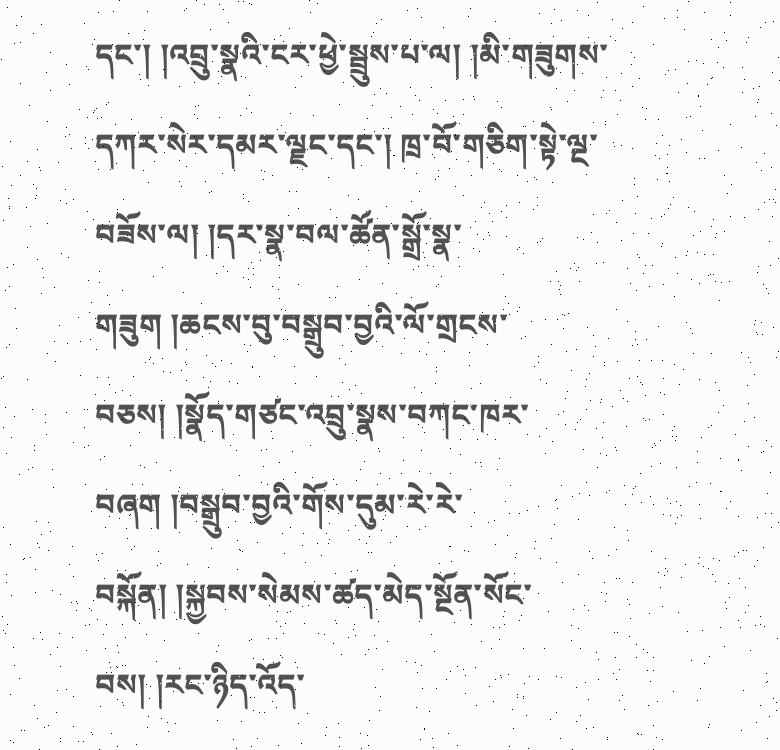དང་། །འབྲུ་སྣའི་ངར་ཕྱེ་སྦྲུས་པ་ལ། །མི་གཟུགས་དཀར་སེར་དམར་ལྗང་དང་། ཁྲ་བོ་གཅིག་སྟེ་ལྔ་བཟོས་ལ། །དར་སྣ་བལ་ཚོན་སྒྲོ་སྣ་གཟུག །ཆངས་བུ་བསྒྲུབ་བྱའི་ལོ་གྲངས་བཅས། །སྣོད་གཙང་འབྲུ་སྣས་བཀང་ཁར་བཞག །བསྒྲུབ་བྱའི་གོས་དུམ་རེ་རེ་བསྐོན། །སྐྱབས་སེམས་ཚད་མེད་སྔོན་སོང་བས། །རང་ཉིད་འོད་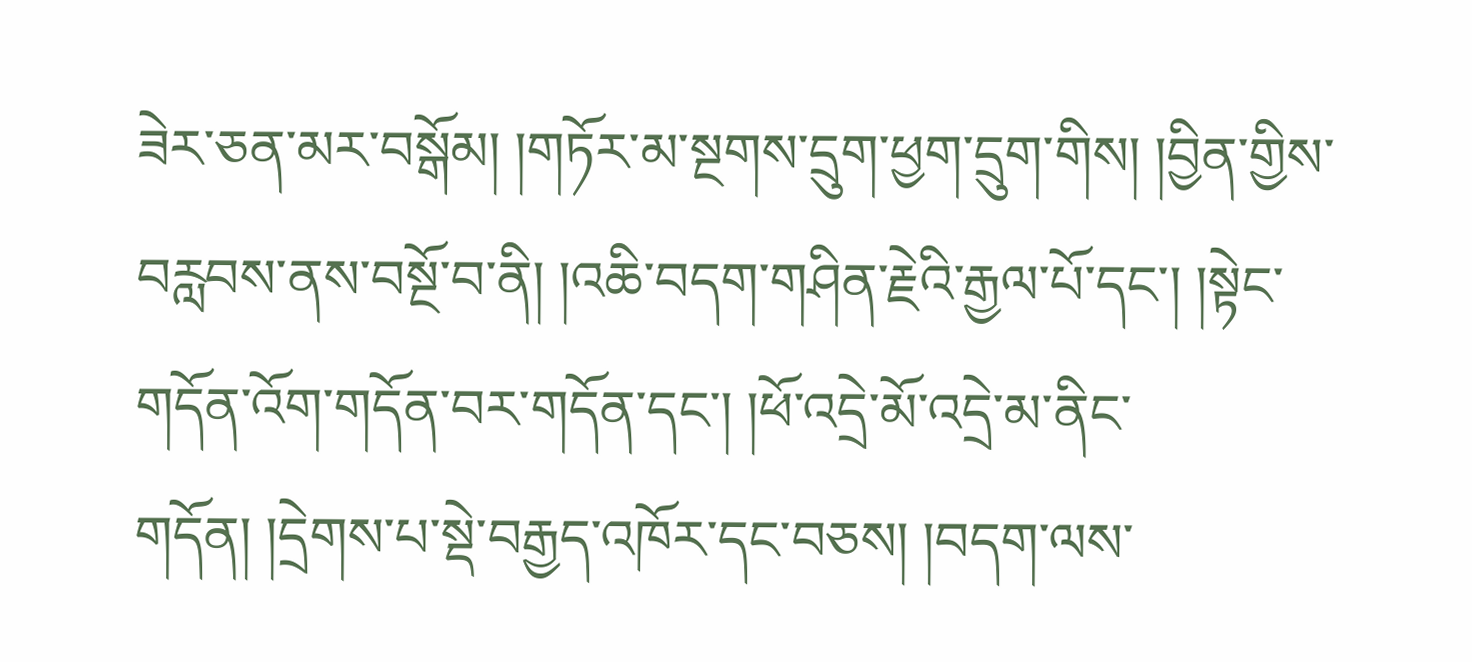ཟེར་ཅན་མར་བསྒོམ། །གཏོར་མ་སྔགས་དྲུག་ཕྱག་དྲུག་གིས། །བྱིན་གྱིས་བརླབས་ནས་བསྔོ་བ་ནི། །འཆི་བདག་གཤིན་རྗེའི་རྒྱལ་པོ་དང་། །སྟེང་གདོན་འོག་གདོན་བར་གདོན་དང་། །ཕོ་འདྲེ་མོ་འདྲེ་མ་ནིང་གདོན། །དྲེགས་པ་སྡེ་བརྒྱད་འཁོར་དང་བཅས། །བདག་ལས་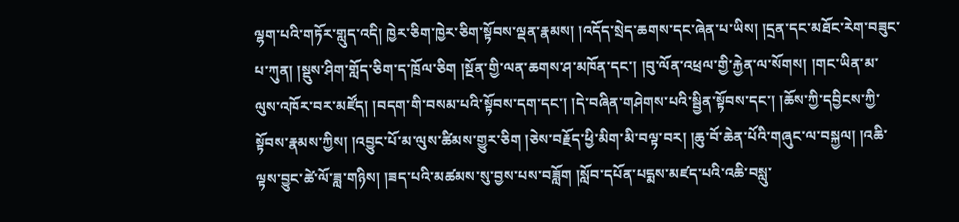ལྷག་པའི་གཏོར་གླུད་འདི། ཁྱེར་ཅིག་ཁྱེར་ཅིག་སྟོབས་ལྡན་རྣམས། །འདོད་སྲེད་ཆགས་དང་ཞེན་པ་ཡིས། །དྲན་དང་མཐོང་རེག་བཟུང་པ་ཀུན། །སྡུས་ཤིག་གློད་ཅིག་ད་ཁྲོལ་ཅིག །སྔོན་གྱི་ལན་ཆགས་ཤ་མཁོན་དང་། །བུ་ལོན་འཕྲལ་གྱི་རྐྱེན་ལ་སོགས། །གང་ཡིན་མ་ལུས་འཁོར་བར་མཛོད། །བདག་གི་བསམ་པའི་སྟོབས་དག་དང་། །དེ་བཞིན་གཤེགས་པའི་སྦྱིན་སྟོབས་དང་། །ཆོས་ཀྱི་དབྱིངས་ཀྱི་སྟོབས་རྣམས་ཀྱིས། །འབྱུང་པོ་མ་ལུས་ཚིམས་གྱུར་ཅིག །ཅེས་བརྗོད་ཕྱི་མིག་མི་བལྟ་བར། །ཆུ་བོ་ཆེན་པོའི་གཞུང་ལ་བསྐྱལ། །འཆི་ལྟས་བྱུང་ཚེ་ལོ་ཟླ་གཉིས། །ཟད་པའི་མཚམས་སུ་བྱས་པས་བཟློག །སློབ་དཔོན་པདྨས་མཛད་པའི་འཆི་བསླུ་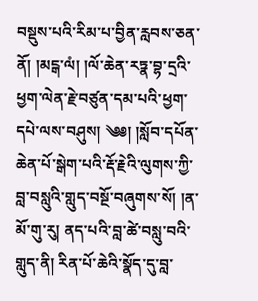བསྡུས་པའི་རིམ་པ་བྱིན་རླབས་ཅན་ནོ། །མངྒ་ལཾ། །ལོ་ཆེན་རཏྣ་བྷ་དྲའི་ཕྱག་ལེན་རྗེ་བཙུན་དམ་པའི་ཕྱག་དཔེ་ལས་བཤུས། ༄༅། །སློབ་དཔོན་ཆེན་པོ་སྒེག་པའི་རྡོ་རྗེའི་ལུགས་ཀྱི་བླ་བསླུའི་གླུད་བསྔོ་བཞུགས་སོ། །ན་མོ་གུ་རུ། ནད་པའི་བླ་ཚེ་བསླུ་བའི་གླུད་ནི། རིན་པོ་ཆེའི་སྣོད་དུ་བླ་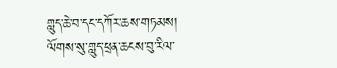གླུད་ཆེ་བ་དང་དཀོར་ཆས་གཏམས། ལོགས་སུ་གླུད་ཕྲན་ཆངས་བུ་རིལ་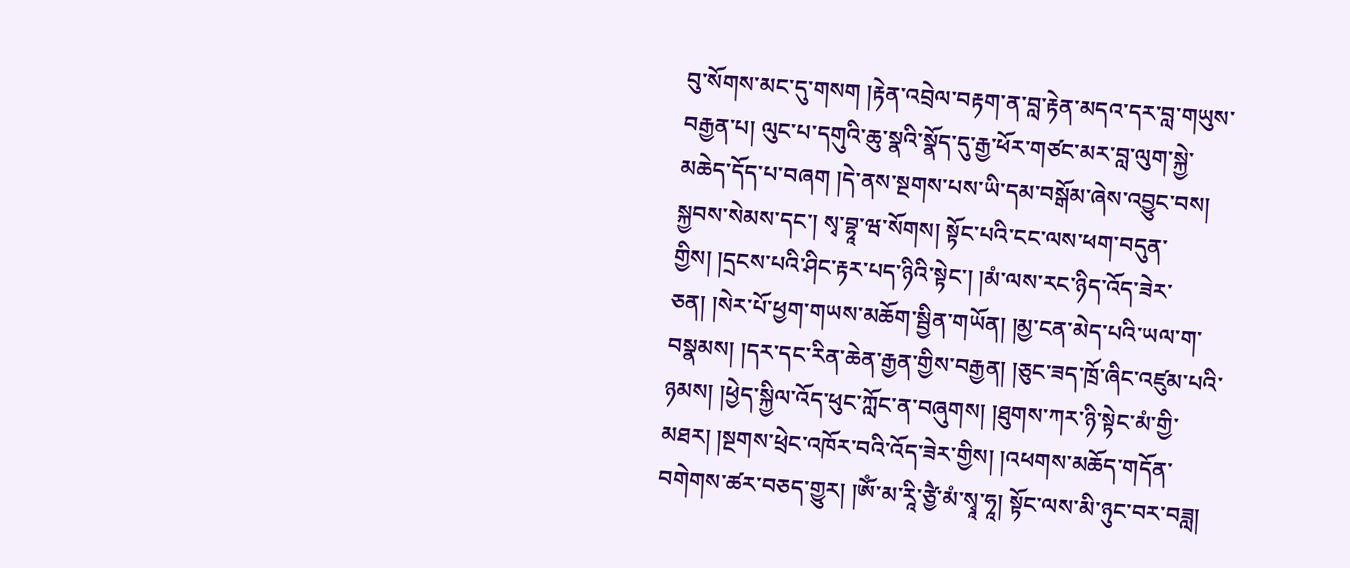བུ་སོགས་མང་དུ་གསག །རྟེན་འབྲེལ་བརྟག་ན་བླ་རྟེན་མདའ་དར་བླ་གཡུས་བརྒྱན་པ། ལུང་པ་དགུའི་ཆུ་སྣའི་སྣོད་དུ་རྒྱ་ཕོར་གཙང་མར་བླ་ལུག་སྐྱེ་མཆེད་དོད་པ་བཞག །དེ་ནས་སྔགས་པས་ཡི་དམ་བསྒོམ་ཞེས་འབྱུང་བས། སྐྱབས་སེམས་དང་། སྭ་བྷཱ་ཝ་སོགས། སྟོང་པའི་ངང་ལས་ཕག་བདུན་གྱིས། །དྲངས་པའི་ཤིང་རྟར་པད་ཉིའི་སྟེང་། །མཾ་ལས་རང་ཉིད་འོད་ཟེར་ཅན། །སེར་པོ་ཕྱག་གཡས་མཆོག་སྦྱིན་གཡོན། །མྱ་ངན་མེད་པའི་ཡལ་ག་བསྣམས། །དར་དང་རིན་ཆེན་རྒྱན་གྱིས་བརྒྱན། །ཅུང་ཟད་ཁྲོ་ཞིང་འཛུམ་པའི་ཉམས། །ཕྱེད་སྐྱིལ་འོད་ཕུང་ཀློང་ན་བཞུགས། །ཐུགས་ཀར་ཉི་སྟེང་མཾ་གྱི་མཐར། །སྔགས་ཕྲེང་འཁོར་བའི་འོད་ཟེར་གྱིས། །འཕགས་མཆོད་གདོན་བགེགས་ཚར་བཅད་གྱུར། །ཨོཾ་མ་རཱི་ཙྱཻ་མཾ་སྭཱ་ཧཱ། སྟོང་ལས་མི་ཉུང་བར་བཟླ།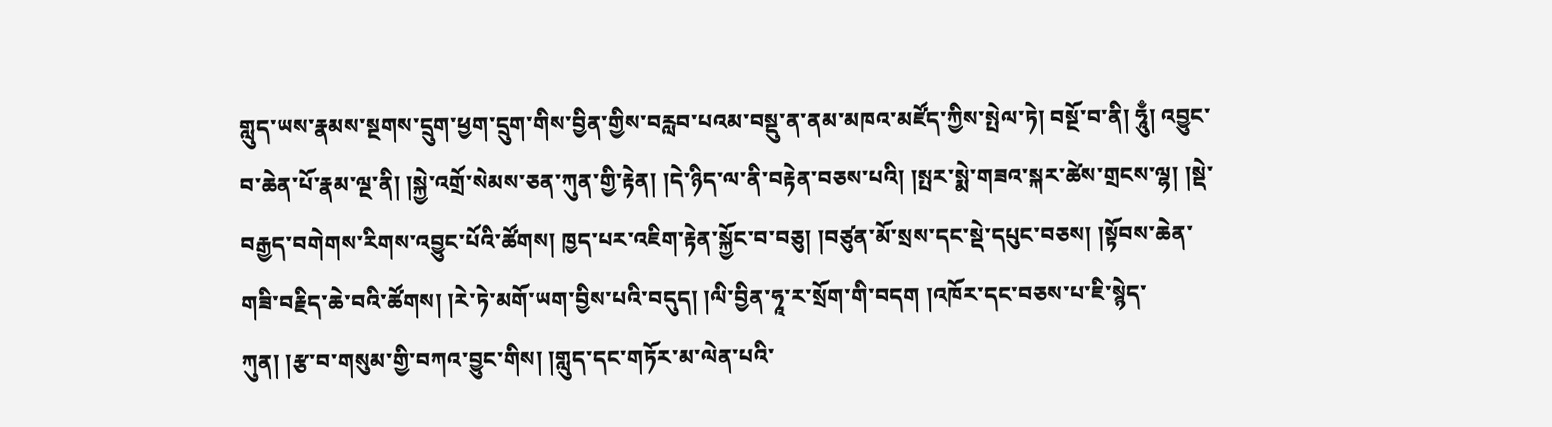གླུད་ཡས་རྣམས་སྔགས་དྲུག་ཕྱག་དྲུག་གིས་བྱིན་གྱིས་བརླབ་པའམ་བསྡུ་ན་ནམ་མཁའ་མཛོད་ཀྱིས་སྤེལ་ཏེ། བསྔོ་བ་ནི། ཧཱུྃ། འབྱུང་བ་ཆེན་པོ་རྣམ་ལྔ་ནི། །སྐྱེ་འགྲོ་སེམས་ཅན་ཀུན་གྱི་རྟེན། །དེ་ཉིད་ལ་ནི་བརྟེན་བཅས་པའི། །སྤར་སྨེ་གཟའ་སྐར་ཚེས་གྲངས་ལྷ། །སྡེ་བརྒྱད་བགེགས་རིགས་འབྱུང་པོའི་ཚོགས། ཁྱད་པར་འཇིག་རྟེན་སྐྱོང་བ་བཅུ། །བཙུན་མོ་སྲས་དང་སྡེ་དཔུང་བཅས། །སྟོབས་ཆེན་གཟི་བརྗིད་ཆེ་བའི་ཚོགས། །རེ་ཏེ་མགོ་ཡག་བྱིས་པའི་བདུད། །ལི་བྱིན་ཧཱ་ར་སྲོག་གི་བདག །འཁོར་དང་བཅས་པ་ཇི་སྙེད་ཀུན། །རྩ་བ་གསུམ་གྱི་བཀའ་བྱུང་གིས། །གླུད་དང་གཏོར་མ་ལེན་པའི་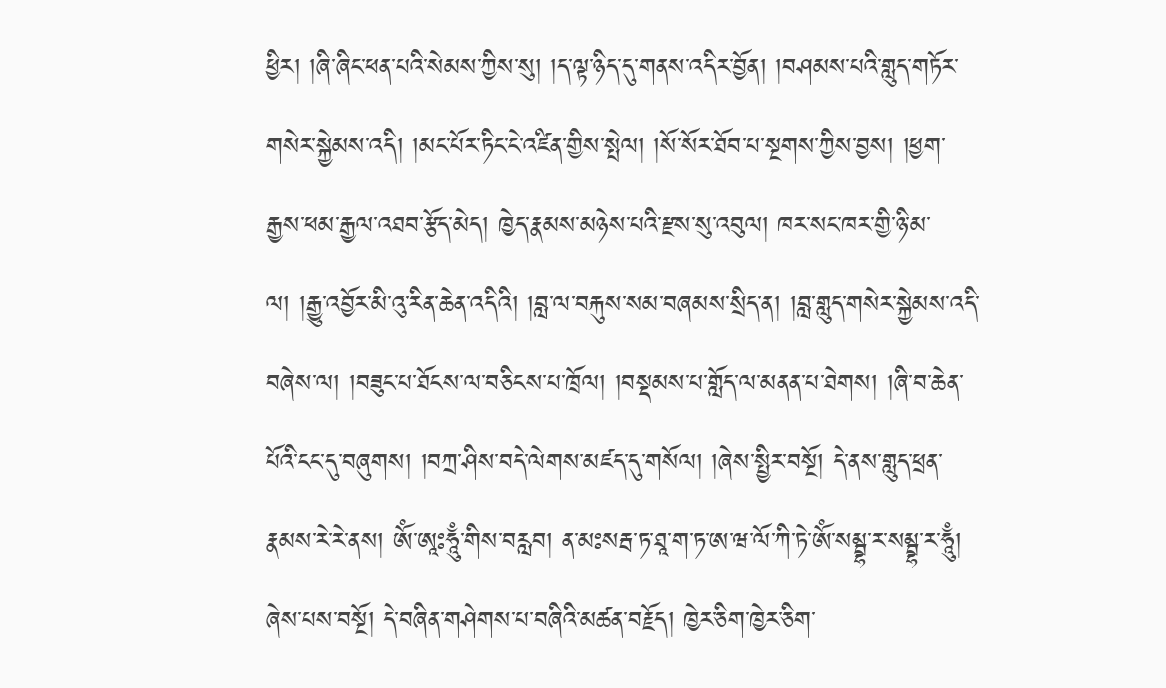ཕྱིར། །ཞི་ཞིང་ཕན་པའི་སེམས་ཀྱིས་སུ། །ད་ལྟ་ཉིད་དུ་གནས་འདིར་བྱོན། །བཤམས་པའི་གླུད་གཏོར་གསེར་སྐྱེམས་འདི། །མང་པོར་ཏིང་ངེ་འཛིན་གྱིས་སྤེལ། །སོ་སོར་ཐོབ་པ་སྔགས་ཀྱིས་བྱས། །ཕྱག་རྒྱས་ཕམ་རྒྱལ་འཐབ་རྩོད་མེད། ཁྱེད་རྣམས་མཉེས་པའི་རྫས་སུ་འབུལ། ཁར་སང་ཁར་གྱི་ཉི་མ་ལ། །རྒྱུ་འབྱོར་མི་འུ་རིན་ཆེན་འདིའི། །བླ་ལ་བརྐུས་སམ་བཞམས་སྲིད་ན། །བླ་གླུད་གསེར་སྐྱེམས་འདི་བཞེས་ལ། །བཟུང་པ་ཐོངས་ལ་བཅིངས་པ་ཁྲོལ། །བསྡམས་པ་གློད་ལ་མནན་པ་ཐེགས། །ཞི་བ་ཆེན་པོའི་ངང་དུ་བཞུགས། །བཀྲ་ཤིས་བདེ་ལེགས་མཛད་དུ་གསོལ། །ཞེས་སྤྱིར་བསྔོ། དེ་ནས་གླུད་ཕྲན་རྣམས་རེ་རེ་ནས། ཨོཾ་ཨཱཿཧཱུྃ་གིས་བརླབ། ན་མཿསརྦ་ཏ་ཐཱ་ག་ཏ་ཨ་ཝ་ལོ་ཀི་ཏེ་ཨོཾ་སམྦྷ་ར་སམྦྷ་ར་ཧཱུྃ། ཞེས་པས་བསྔོ། དེ་བཞིན་གཤེགས་པ་བཞིའི་མཚན་བརྗོད། ཁྱེར་ཅིག་ཁྱེར་ཅིག་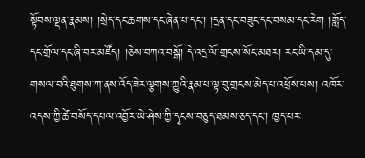སྟོབས་ལྡན་རྣམས། །སྲེད་དང་ཆགས་དང་ཞེན་པ་དང་། །དྲན་དང་བཟུང་དང་བསམ་དང་རེག །གློད་དང་གྲོལ་དང་ཞི་བར་མཛོད། །ཅེས་བཀའ་བསྒོ། དེ་འདྲ་ལོ་གྲངས་སོང་མཐར། རང་ཡི་དམ་དུ་གསལ་བའི་ཐུགས་ཀ་ནས་འོད་ཟེར་ལྕགས་ཀྱུའི་རྣམ་པ་ལྟ་བུ་གྲངས་མེད་པ་འཕྲོས་པས། འཁོར་འདས་ཀྱི་ཚེ་བསོད་དཔལ་འབྱོར་ཡེ་ཤེས་ཀྱི་དྭངས་བཅུད་ཐམས་ཅད་དང་། ཁྱད་པར་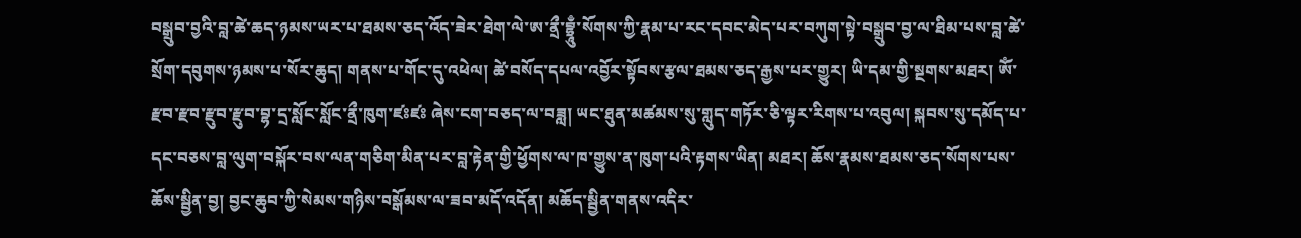བསྒྲུབ་བྱའི་བླ་ཚེ་ཆད་ཉམས་ཡར་པ་ཐམས་ཅད་འོད་ཟེར་ཐེག་ལེ་ཨ་ནྲྀ་བྷྲཱུྃ་སོགས་ཀྱི་རྣམ་པ་རང་དབང་མེད་པར་བཀུག་སྟེ་བསྒྲུབ་བྱ་ལ་ཐིམ་པས་བླ་ཚེ་སྲོག་དབུགས་ཉམས་པ་སོར་ཆུད། གནས་པ་གོང་དུ་འཕེལ། ཚེ་བསོད་དཔལ་འབྱོར་སྟོབས་རྩལ་ཐམས་ཅད་རྒྱས་པར་གྱུར། ཡི་དམ་གྱི་སྔགས་མཐར། ཨོཾ་རྫབ་རྫབ་རྫུབ་རྫུབ་བྷ་དྲ་སློང་སློང་ནྲྀ་ཁུག་ཛཿཛཿ ཞེས་ངག་བཅད་ལ་བཟླ། ཡང་ཐུན་མཚམས་སུ་གླུད་གཏོར་ཅི་ལྟར་རིགས་པ་འབུལ། སྐབས་སུ་དམོད་པ་དང་བཅས་བླ་ལུག་བསྐོར་བས་ལན་གཅིག་མིན་པར་བླ་རྟེན་གྱི་ཕྱོགས་ལ་ཁ་གྱུས་ན་ཁུག་པའི་རྟགས་ཡིན། མཐར། ཆོས་རྣམས་ཐམས་ཅད་སོགས་པས་ཆོས་སྦྱིན་བྱ། བྱང་ཆུབ་ཀྱི་སེམས་གཉིས་བསྒོམས་ལ་ཟབ་མདོ་འདོན། མཆོད་སྦྱིན་གནས་འདིར་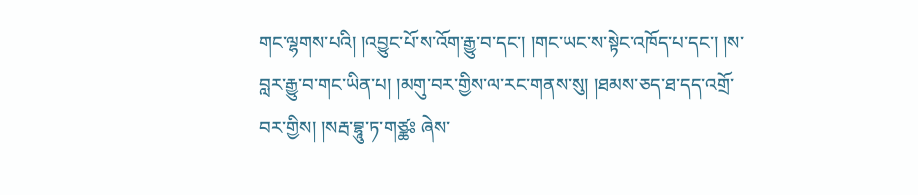གང་ལྷགས་པའི། །འབྱུང་པོ་ས་འོག་རྒྱུ་བ་དང་། །གང་ཡང་ས་སྟེང་འཁོད་པ་དང་། །ས་བླར་རྒྱུ་བ་གང་ཡིན་པ། །མགུ་བར་གྱིས་ལ་རང་གནས་སུ། །ཐམས་ཅད་ཐ་དད་འགྲོ་བར་གྱིས། །སརྦ་བྷཱུ་ཏ་གཙྪཿ ཞེས་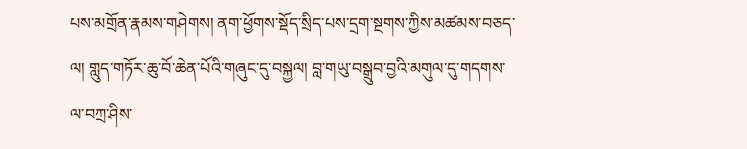པས་མགྲོན་རྣམས་གཤེགས། ནག་ཕྱོགས་སྡོད་སྲིད་པས་དྲག་སྔགས་ཀྱིས་མཚམས་བཅད་ལ། གླུད་གཏོར་ཆུ་བོ་ཆེན་པོའི་གཞུང་དུ་བསྐྱལ། བླ་གཡུ་བསྒྲུབ་བྱའི་མགུལ་དུ་གདགས་ལ་བཀྲ་ཤིས་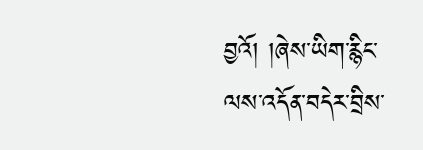བྱའོ། །ཞེས་ཡིག་རྙིང་ལས་འདོན་བདེར་བྲིས་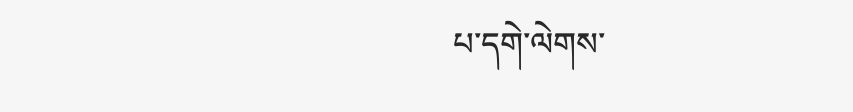པ་དགེ་ལེགས་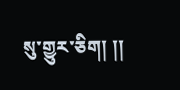སུ་གྱུར་ཅིག། །།